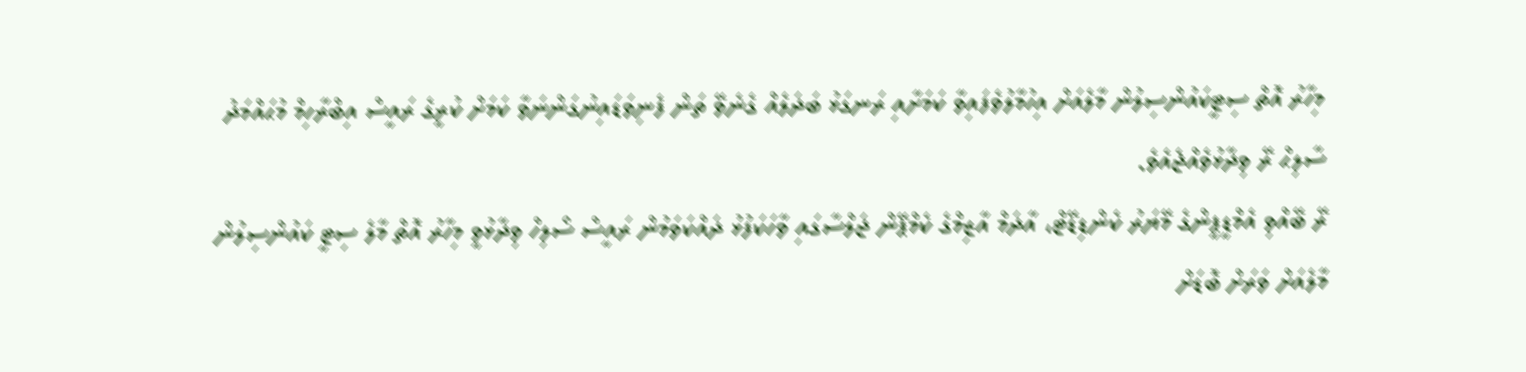މިހާރު އޮތް ސިޓީކައުންސިލުން މާލެއަށް އިހުމާލުވެފައިވާ ކަމަށާއި ރަނގަޅު ބަދަލެއް ގެނެވޭ ތަން ފެނިވަޑައިނުގަންނަވާ ކަމަށް ކުރީގެ ރައީސް އިބްރާހިމް މުޙައްމަދު ސާލިޙް ރޭ ވިދާޅުވެއްޖެއެވެ.
ރޭ ބޭއްވި އެމްޑީޕީންގެ މޭޔަރު ކެންޑިޑޭޓް، އާދަމް އާޒިމްގެ ކެމްޕޭން ޖަލްސާގައި ވާހަކަފުޅު ދައްކަވަމުން ރައީސް ސޯލިހް ވިދާޅުވީ މިހާރު އޮތް މާލެ ސިޓީ ކައުންސިލުން މާލެއަށް ވަރަށް ބޮޑަށް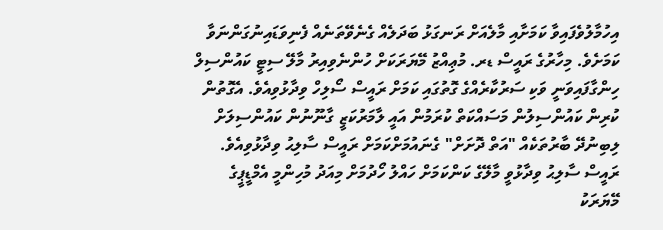އިހުމާލުވެފައިވާ ކަމަށާއި މާލެއަށް ރަނގަޅު ބަދަލެއް ގެނެވޭތަނެއް ފެނިވަޑައިނުގަންނަވާ ކަމަށެވެ. މިހާރުގެ ރައީސް ޑރ. މުޢިއްޒު މޭޔަރަކަށް ހުންނެވިއިރު މާލޭ ސިޓީ ކައުންސިލް ހިންގާފައިވަނީ ވަކި ސަރުކާރެއްގެ ގޮތުގައި ކަމަށް ރައީސް ސޯލިހް ވިދާޅުވިއެވެ. އެގޮތުން ކުރިން ކައުންސިލުން މަސައްކަތް ކުރަމުން އައީ ލާމަރުކަޒީ ގާނޫނުން ކައުންސިލަށް ލިބިނުދޭ ބާރުތަކެއް "އަތް ދޮށަށް" ގެނައުމަށްކަމަށް ރައީސް ސާލިޙު ވިދާޅުވިއެވެ.
ރައީސް ސާލިޙު ވިދާޅުވީ މާލޭގެ ކަންކަމަށް ހައްލު ހޯދުމަށް މިއަދު މުހިންމީ އެމްޑީޕީގެ މޭޔަރަކު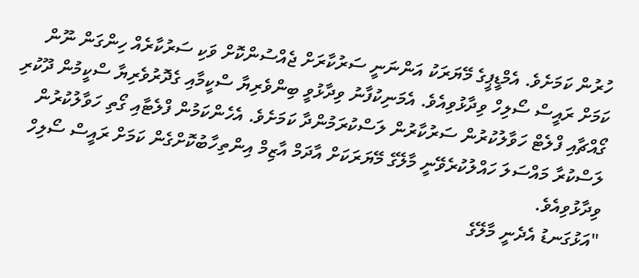ހުރުން ކަމަށެވެ. އެމްޑީޕީގެ މޭޔަރަކު އަންނަނީ ސަރުކާރަށް ޖެއްސުންކޮށް ވަކި ސަރުކާރެއް ހިންގަން ނޫން ކަމަށް ރައީސް ސޯލިހް ވިދާޅުވިއެވެ. އެމަނިކުފާނު ވިދާޅުވީ ބިންވެރިޔާ ސްކީމާއި ގެދޮރުވެރިޔާ ސްކީމުން ދޫކުރި ގޯއްޗާއި ފްލެޓް ހަވާލުކުރުން ސަރުކާރުން ލަސްކުރަމުންދާ ކަމަށެވެ. އެހެންކަމުން ފްލެޓާއި ގޯތި ހަވާލުކުރުން ލަސްކުރާ މައްސަލަ ހައްލުކުރެވޭނީ މާލޭގެ މޭޔަރަކަށް އާދަމް އާޒިމް އިންތިހާބުކޮށްގެން ކަމަށް ރައީސް ސޯލިހް ވިދާޅުވިއެވެ.
"އަޅުގަނޑު އެދެނީ މާލޭގެ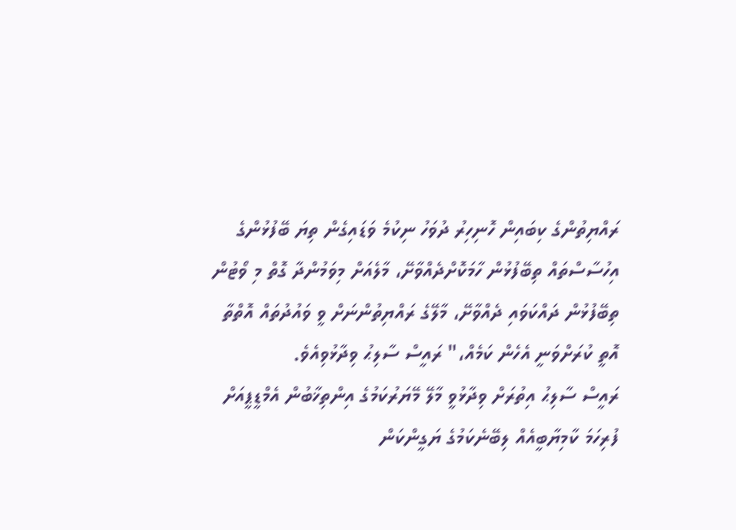ރައްޔިތުންގެ ކިބައިން ހޮނިހިރު ދުވަހު ނިކުމެ ވަޑައިގެން ތިޔަ ބޭފުޅުންގެ އިހުސާސްތައް ތިބޭފުޅުން ހާމަކޮށްދެއްވާށޭ، މާލެއަށް މިވަމުންދާ ގޮތް މި ވޯޓުން ތިބޭފުޅުން ދައްކަވައި ދެއްވާށޭ، މާލޭގެ ރައްޔިތުންނަށް ވީ ވައުދުތައް އޮތްތާ އޮތީ ކުރަށްވަނީ އެހެން ކަމެއް،" ރައީސް ސާލިޙު ވިދާޅުވިއެވެ.
ރައީސް ސާލިޙު އިތުރަށް ވިދާޅުވީ މާލޭ މޭޔަރުކަމުގެ އިންތިޚާބުން އެމްޑީޕީއަށް ފުރިހަމަ ކާމިޔާބީއެއް ލިބޭނެކަމުގެ ޔަގީންކަން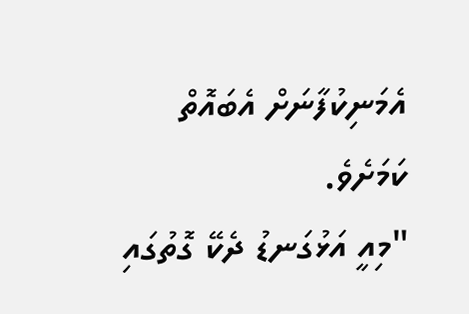އެމަނިކުފާނަށް އެބައޮތް ކަމަށެވެ.
"މިއީ އަޅުގަނޑު ދެކޭ ގޮތުގައި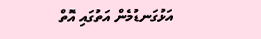އަޅުގަނޑުމެން އަތުގައި އޮތް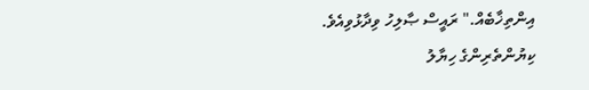އިންތިޚާބެއް." ރައީސް ޞާލިހު ވިދާޅުވިއެވެ.
ކިޔުންތެރިންގެ ހިޔާލު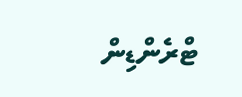ޓްރެންޑިން